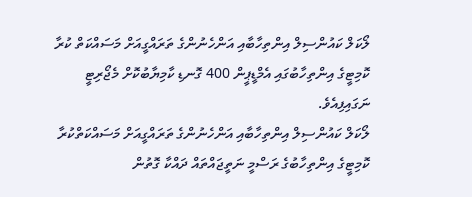ލޯކަލް ކައުންސިލް އިންތިހާބާއި އަންހެނުންގެ ތަރައްގީއަށް މަސައްކަތް ކުރާ ކޮމިޓީގެ އިންތިހާބުގައި އެމްޑީޕީން 400 ގޮނޑި ކާމިޔާބުކޮށް މެޖޯރިޓީ ނަގައިފިއެވެ.
ލޯކަލް ކައުންސިލް އިންތިހާބާއި އަންހެނުންގެ ތަރައްގީއަށް މަސައްކަތްކުރާ ކޮމިޓީގެ އިންތިހާބުގެ ރަސްމީ ނަތީޖައްތައް ދައްކާ ގޮތުން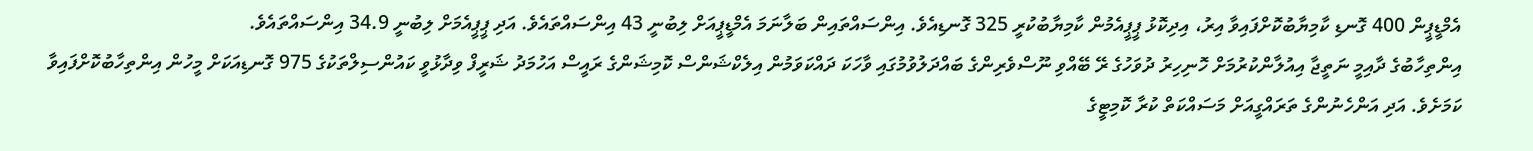އެމްޑީޕީން 400 ގޮނޑި ކާމިޔާބުކޮށްފައިވާ އިރު، އިދިކޮޅު ޕީޕީއެމުން ކާމިޔާބުކުރީ 325 ގޮނޑިއެވެ. އިންސައްތައިން ބަލާނަމަ އެމްޑީޕީއަށް ލިބުނީ 43 އިންސައްތައެވެ. އަދި ޕީޕީއެމަށް ލިބުނީ 34.9 އިންސައްތައެވެ.
އިންތިހާބުގެ ދާއިމީ ނަތީޖާ އިއުލާންކުރުމަށް ހޮނިހިރު ދުވަހުގެ ރޭ ބޭއްވި ނޫސްވެރިންގެ ބައްދަލުވުމުގައި ވާހަކަ ދައްކަވަމުން އިލެކްޝަންސް ކޮމިޝަންގެ ރައީސް އަހުމަދު ޝަރީފް ވިދާޅުވީ ކައުންސިލްތަކުގެ 975 ގޮނޑިއަކަށް މީހުން އިންތިހާބުކޮށްފައިވާ ކަމަށެވެ. އަދި އަންހެނުންގެ ތަރައްގީއަށް މަސައްކަތް ކުރާ ކޮމިޓީގެ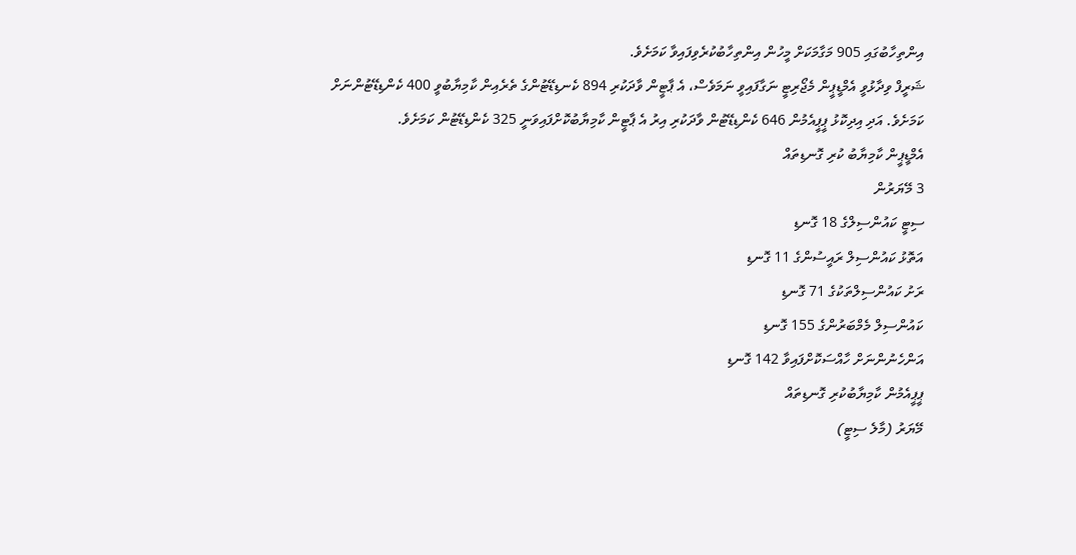އިންތިހާބުގައި 905 މަގާމަކަށް މީހުން އިންތިހާބުކުރެވިފައިވާ ކަމަށެވެ.
ޝަރީފް ވިދާޅުވީ އެމްޑީޕީން މެޖޯރިޓީ ނަގާފައިވީ ނަމަވެސް، އެ ޕާޓީން ވާދަކުރި 894 ކެނޑިޑޭޓުންގެ ތެރެއިން ކާމިޔާބުވީ 400 ކެންޑިޑޭޓުންނަށް ކަމަށެވެ. އަދި އިދިކޮޅު ޕީޕީއެމުން 646 ކެންޑިޑޭޓުން ވާދަކުރި އިރު އެ ޕާޓީން ކާމިޔާބުކޮށްފައިވަނީ 325 ކެންޑިޑޭޓުން ކަމަށެވެ.
އެމްޑީޕީން ކާމިޔާބު ކުރި ގޮނޑިތައް
3 މޭޔަރުން
ސިޓީ ކައުންސިލްގެ 18 ގޮނޑި
އަތޮޅު ކައުންސިލް ރައީސުންގެ 11 ގޮނޑި
ރަށު ކައުންސިލްތަކުގެ 71 ގޮނޑި
ކައުންސިލް މެމްބަރުންގެ 155 ގޮނޑި
އަންހެނުންނަށް ހާއްސަކޮށްފައިވާ 142 ގޮނޑި
ޕީޕީއެމުން ކާމިޔާބުކުރި ގޮނޑިތައް
މޭޔަރު (މާލެ ސިޓީ)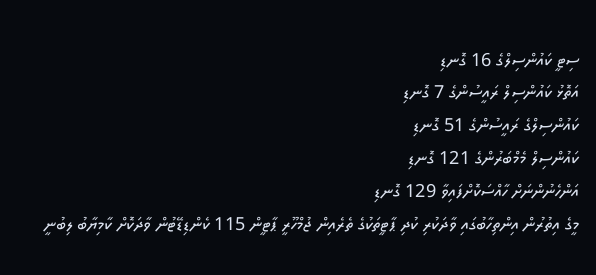ސިޓީ ކައުންސިލްގެ 16 ގޮނޑި
އަތޮޅު ކައުންސިލް ރައީސުންގެ 7 ގޮނޑި
ކައުންސިލްގެ ރައީސުންގެ 51 ގޮނޑި
ކައުންސިލް މެމްބަރުންގެ 121 ގޮނޑި
އަންހެނުންނަށް ހާއްސަކޮށްފައިވާ 129 ގޮނޑި
މީގެ އިތުރުން އިންތިހާބުގައި ވާދަކުރި ކުދި ޕާޓީތަކުގެ ތެރެއިން ޖުމްހޫރީ ޕާޓީން 115 ކެންޑިޑޭޓުން ވާދަކޮށް ކާމިޔާބު ލިބުނީ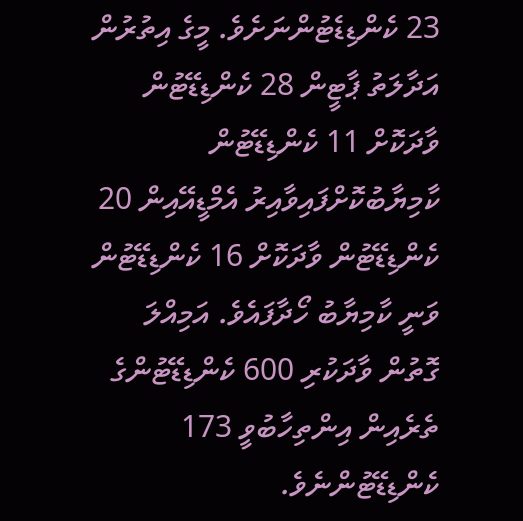23 ކެންޑިޑެޓުންނަށެވެ. މީގެ އިތުރުން އަދާލަތު ޕާޓީން 28 ކެންޑިޑޭޓުން ވާދަކޮށް 11 ކެންޑިޑޭޓުން ކާމިޔާބުކޮށްފައިވާއިރު އެމްޑީއޭއިން 20 ކެންޑިޑޭޓުން ވާދަކޮށް 16 ކެންޑިޑޭޓުން ވަނީ ކާމިޔާބު ހޯދާފައެވެ. އަމިއްލަ ގޮތުން ވާދަކުރި 600 ކެންޑިޑޭޓުންގެ ތެރެއިން އިންތިހާބުވީ 173 ކެންޑިޑޭޓުންނެވެ.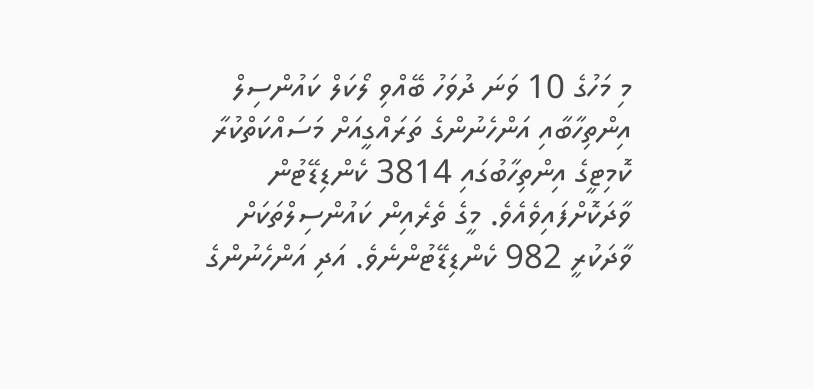މި މަހުގެ 10 ވަނަ ދުވަހު ބޭއްވި ލޯކަލް ކައުންސިލް އިންތިހާބާއި އަންހެނުންގެ ތަރައްގީއަށް މަސައްކަތްކުރާ ކޮމިޓީގެ އިންތިހާބުގައި 3814 ކެންޑިޑޭޓުން ވާދަކޮށްފައިވެއެވެ. މީގެ ތެރެއިން ކައުންސިލްތަކަށް ވާދަކުރީ 982 ކެންޑިޑޭޓުންނެވެ. އަދި އަންހެނުންގެ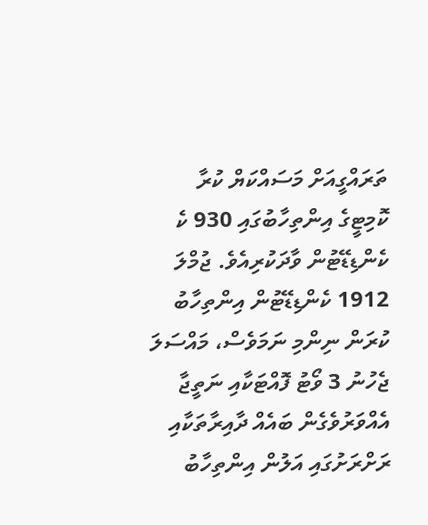ތަރައްގީއަށް މަސައްކަޔް ކުރާ ކޮމިޓީގެ އިންތިހާބުގައި 930 ކެ ކެންޑިޑޭޓުން ވާދަކުރިއެވެ. ޖުމްލަ 1912 ކެންޑިޑޭޓުން އިންތިހާބު ކުރަން ނިންމި ނަމަވެސް، މައްސަލަ ޖެހުނު 3 ވޯޓު ފޮއްޓަކާއި ނަތީޖާ އެއްވަރުވެގެން ބައެއް ދާއިރާތަކާއި ރަށްރަށުގައި އަލުން އިންތިހާބު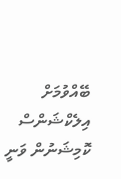ބޭއްވުމަށް އިލެކްޝަންސް ކޮމިޝަނުން ވަނީ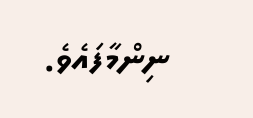ނިންމާފައެވެ.